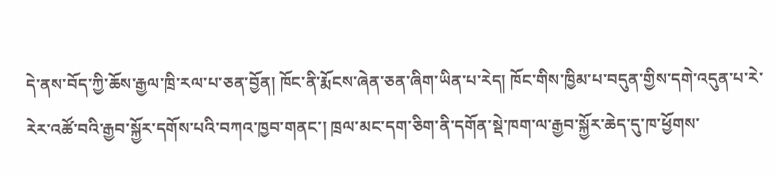དེ་ནས་བོད་ཀྱི་ཆོས་རྒྱལ་ཁྲི་རལ་པ་ཅན་བྱོན། ཁོང་ནི་རྨོངས་ཞེན་ཅན་ཞིག་ཡིན་པ་རེད། ཁོང་གིས་ཁྱིམ་པ་བདུན་གྱིས་དགེ་འདུན་པ་རེ་རེར་འཚོ་བའི་རྒྱབ་སྐྱོར་དགོས་པའི་བཀའ་ཁྱབ་གནང་། ཁྲལ་མང་དག་ཅིག་ནི་དགོན་སྡེ་ཁག་ལ་རྒྱབ་སྐྱོར་ཆེད་དུ་ཁ་ཕྱོགས་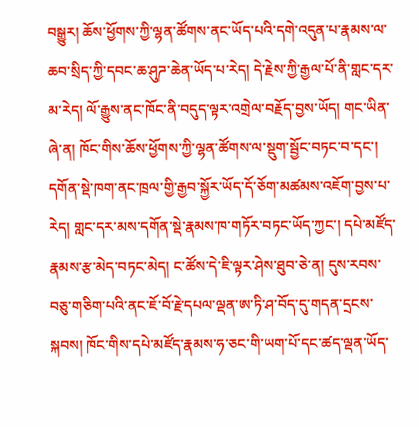བསྒྱུར། ཆོས་ཕྱོགས་ཀྱི་ལྷན་ཚོགས་ནང་ཡོད་པའི་དགེ་འདུན་པ་རྣམས་ལ་ཆབ་སྲིད་ཀྱི་དབང་ཆ་ཤུཌ་ཆེན་ཡོད་པ་རེད། དེ་རྗེས་ཀྱི་རྒྱལ་པོ་ནི་གླང་དར་མ་རེད། ལོ་རྒྱུས་ནང་ཁོང་ནི་བདུད་ལྟར་འགྲེལ་བརྗོད་བྱས་ཡོད། གང་ཡིན་ཞེ་ན། ཁོང་གིས་ཆོས་ཕྱོགས་ཀྱི་ལྷན་ཚོགས་ལ་སྡུག་སྦྱོང་བཏང་བ་དང་། དགོན་སྡེ་ཁག་ནང་ཁྲལ་གྱི་རྒྱབ་སྐྱོར་ཡོད་དོ་ཅོག་མཚམས་འཇོག་བྱས་པ་རེད། གླང་དར་མས་དགོན་སྡེ་རྣམས་ཁ་གཏོར་བཏང་ཡོད་ཀྱང་། དཔེ་མཛོད་རྣམས་རྩ་མེད་བཏང་མེད། ང་ཚོས་དེ་ཇི་ལྟར་ཤེས་ཐུབ་ཅེ་ན། དུས་རབས་བཅུ་གཅིག་པའི་ནང་ཇོ་བོ་རྗེ་དཔལ་ལྡན་ཨ་ཏི་ཤ་བོད་དུ་གདན་དྲངས་སྐབས། ཁོང་གིས་དཔེ་མཛོད་རྣམས་ཧ་ཅང་གི་ཡག་པོ་དང་ཚད་ལྡན་ཡོད་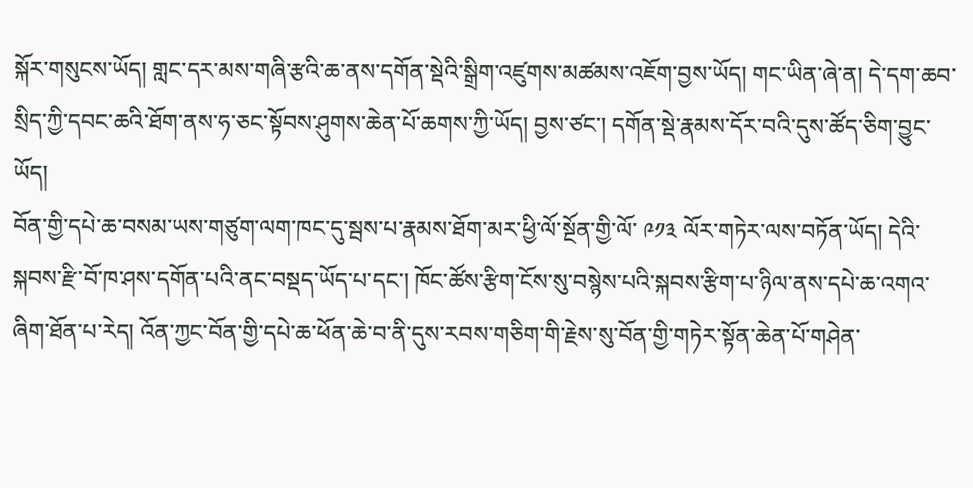སྐོར་གསུངས་ཡོད། གླང་དར་མས་གཞི་རྩའི་ཆ་ནས་དགོན་སྡེའི་སྒྲིག་འཛུགས་མཚམས་འཇོག་བྱས་ཡོད། གང་ཡིན་ཞེ་ན། དེ་དག་ཆབ་སྲིད་ཀྱི་དབང་ཆའི་ཐོག་ནས་ཧ་ཅང་སྟོབས་ཤུགས་ཆེན་པོ་ཆགས་ཀྱི་ཡོད། བྱས་ཙང་། དགོན་སྡེ་རྣམས་དོར་བའི་དུས་ཚོད་ཅིག་བྱུང་ཡོད།
བོན་གྱི་དཔེ་ཆ་བསམ་ཡས་གཙུག་ལག་ཁང་དུ་སྦས་པ་རྣམས་ཐོག་མར་ཕྱི་ལོ་སྔོན་གྱི་ལོ་ ༩༡༣ ལོར་གཏེར་ལས་བཏོན་ཡོད། དེའི་སྐབས་རྫི་བོ་ཁ་ཤས་དགོན་པའི་ནང་བསྡད་ཡོད་པ་དང་། ཁོང་ཚོས་རྩིག་ངོས་སུ་བསྙེས་པའི་སྐབས་རྩིག་པ་ཉིལ་ནས་དཔེ་ཆ་འགའ་ཞིག་ཐོན་པ་རེད། འོན་ཀྱང་བོན་གྱི་དཔེ་ཆ་ཕོན་ཆེ་བ་ནི་དུས་རབས་གཅིག་གི་རྗེས་སུ་བོན་གྱི་གཏེར་སྟོན་ཆེན་པོ་གཤེན་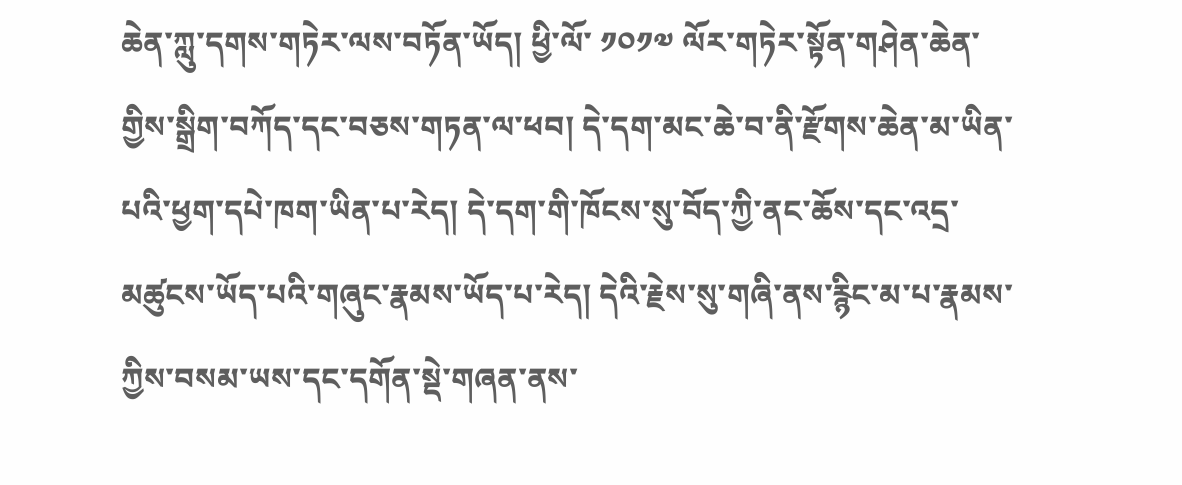ཆེན་ཀླུ་དགས་གཏེར་ལས་བཏོན་ཡོད། ཕྱི་ལོ་ ༡༠༡༧ ལོར་གཏེར་སྟོན་གཤེན་ཆེན་གྱིས་སྒྲིག་བཀོད་དང་བཅས་གཏན་ལ་ཕབ། དེ་དག་མང་ཆེ་བ་ནི་རྫོགས་ཆེན་མ་ཡིན་པའི་ཕྱག་དཔེ་ཁག་ཡིན་པ་རེད། དེ་དག་གི་ཁོངས་སུ་བོད་ཀྱི་ནང་ཆོས་དང་འདྲ་མཚུངས་ཡོད་པའི་གཞུང་རྣམས་ཡོད་པ་རེད། དེའི་རྗེས་སུ་གཞི་ནས་རྙིང་མ་པ་རྣམས་ཀྱིས་བསམ་ཡས་དང་དགོན་སྡེ་གཞན་ནས་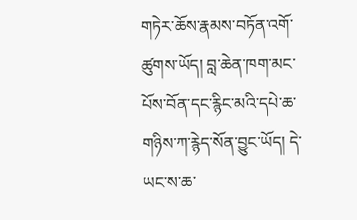གཏེར་ཆོས་རྣམས་བཏོན་འགོ་ཚུགས་ཡོད། བླ་ཆེན་ཁག་མང་པོས་བོན་དང་རྙིང་མའི་དཔེ་ཆ་གཉིས་ཀ་རྙེད་སོན་བྱུང་ཡོད། དེ་ཡང་ས་ཆ་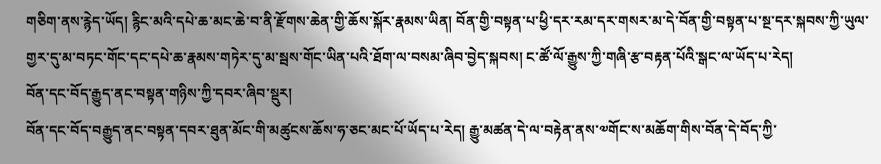གཅིག་ནས་རྙེད་ཡོད། རྙིང་མའི་དཔེ་ཆ་མང་ཆེ་བ་ནི་རྫོགས་ཆེན་གྱི་ཆོས་སྐོར་རྣམས་ཡིན། བོན་གྱི་བསྟན་པ་ཕྱི་དར་རམ་དར་གསར་མ་དེ་བོན་གྱི་བསྟན་པ་སྔ་དར་སྐབས་ཀྱི་ཡུལ་གྱར་དུ་མ་བཏང་གོང་དང་དཔེ་ཆ་རྣམས་གཏེར་དུ་མ་སྦས་གོང་ཡིན་པའི་ཐོག་ལ་བསམ་ཞིབ་བྱེད་སྐབས། ང་ཚོ་ལོ་རྒྱུས་ཀྱི་གཞི་རྩ་བརྟན་པོའི་སྒང་ལ་ཡོད་པ་རེད།
བོན་དང་བོད་རྒྱུད་ནང་བསྟན་གཉིས་ཀྱི་དབར་ཞིབ་སྡུར།
བོན་དང་བོད་བརྒྱུད་ནང་བསྟན་དབར་ཐུན་མོང་གི་མཚུངས་ཆོས་ཧ་ཅང་མང་པོ་ཡོད་པ་རེད། རྒྱུ་མཚན་དེ་ལ་བརྟེན་ནས་༧གོང་ས་མཆོག་གིས་བོན་དེ་བོད་ཀྱི་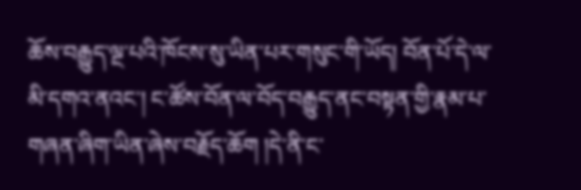ཆོས་བརྒྱུད་ལྔ་པའི་ཁོངས་སུ་ཡིན་པར་གསུང་གི་ཡོད། བོན་པོ་དེ་ལ་མི་དགའ་ནའང་། ང་ཚོས་བོན་ལ་བོད་བརྒྱུད་ནང་བསྟན་གྱི་རྣམ་པ་གཞན་ཞིག་ཡིན་ཞེས་བརྗོད་ཆོག །དེ་ནི་ང་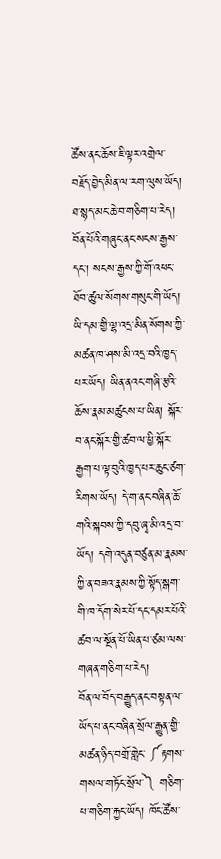ཚོས་ནང་ཆོས་ཇི་ལྟར་འགྲེལ་བརྗོད་བྱེད་མིན་ལ་རག་ལུས་ཡོད། ཐ་སྙད་མང་ཆེ་བ་གཅིག་པ་རེད། བོན་པོའི་གཞུང་ནང་སངས་རྒྱས་དང་། སངས་རྒྱས་ཀྱི་གོ་འཕང་ཐོབ་ཚུལ་སོགས་གསུང་གི་ཡོད། ཡི་དམ་གྱི་ལྷ་འདྲ་མིན་སོགས་ཀྱི་མཚན་ཁ་ཤས་མི་འདྲ་བའི་ཁྱད་པར་ཡོད། ཡིན་ནའང་གཞི་རྩའི་ཆོས་རྣམ་མཚུངས་པ་ཡིན། སྐོར་བ་ནང་སྐོར་གྱི་ཚབ་ལ་ཕྱི་སྐོར་རྒྱག་པ་ལྟ་བུའི་ཁྱད་པར་ཆུང་ཙག་རིགས་ཡོད། དེ་ག་ནང་བཞིན་ཆོ་གའི་སྐབས་ཀྱི་དབུ་ཞྭ་མི་འདྲ་བ་ཡོད། དགེ་འདུན་བཙུན་མ་རྣམས་ཀྱི་ན་བཟའ་རྣམས་ཀྱི་སྟོད་སྒག་གི་ཁ་དོག་སེར་པོ་དང་དམར་པོའི་ཚབ་ལ་སྔོན་པོ་ཡིན་པ་ཙམ་ལས་གཞན་གཅིག་པ་རེད།
བོན་ལ་བོད་བརྒྱུད་ནང་བསྟན་ལ་ཡོད་པ་ནང་བཞིན་སྲོལ་རྒྱུན་གྱི་མཚན་ཉིད་བགྲོ་གླེང་ ༼རྟགས་གསལ་གཏོང་སྲོལ་༽ གཅིག་པ་གཅིག་རྐྱང་ཡོད། ཁོང་ཚོས་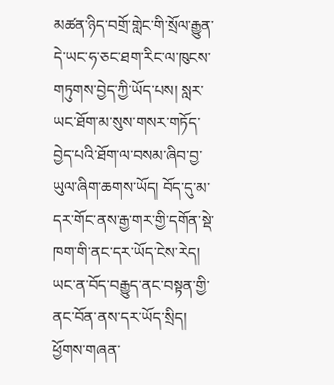མཚན་ཉིད་བགྲོ་གླེང་གི་སྲོལ་རྒྱུན་དེ་ཡང་ཧ་ཅང་ཐག་རིང་ལ་ཁུངས་གཏུགས་བྱེད་ཀྱི་ཡོད་པས། སླར་ཡང་ཐོག་མ་སུས་གསར་གཏོད་བྱེད་པའི་ཐོག་ལ་བསམ་ཞིབ་བྱ་ཡུལ་ཞིག་ཆགས་ཡོད། བོད་དུ་མ་དར་གོང་ནས་རྒྱ་གར་གྱི་དགོན་སྡེ་ཁག་གི་ནང་དར་ཡོད་ངེས་རེད། ཡང་ན་བོད་བརྒྱུད་ནང་བསྟན་གྱི་ནང་བོན་ནས་དར་ཡོད་སྲིད། ཕྱོགས་གཞན་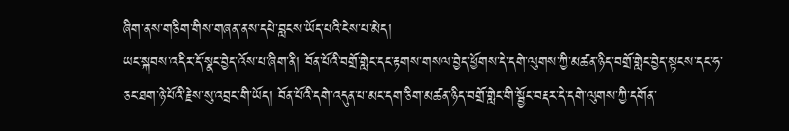ཞིག་ནས་གཅིག་གིས་གཞན་ནས་དཔེ་བླངས་ཡོད་པའི་ངེས་པ་མེད།
ཡང་སྐབས་འདིར་དོ་སྣང་བྱེད་འོས་པ་ཞིག་ནི། བོན་པོའི་བགྲོ་གླེང་དང་རྟགས་གསལ་བྱེད་ཕྱོགས་དེ་དགེ་ལུགས་ཀྱི་མཚན་ཉིད་བགྲོ་གླེང་བྱེད་སྟངས་དང་ཧ་ཅང་ཐག་ཉེ་པོའི་རྗེས་སུ་འབྲང་གི་ཡོད། བོན་པོའི་དགེ་འདུན་པ་མང་དག་ཅིག་མཚན་ཉིད་བགྲོ་གླེང་གི་སྦྱོང་བརྡར་དེ་དགེ་ལུགས་ཀྱི་དགོན་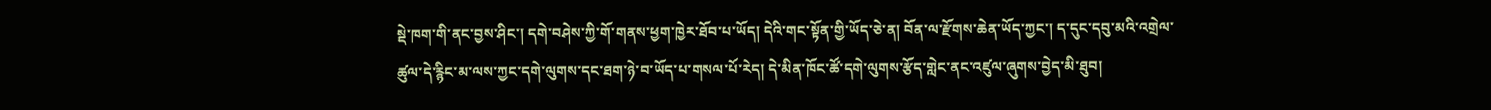སྡེ་ཁག་གི་ནང་བྱས་ཤིང་། དགེ་བཤེས་ཀྱི་གོ་གནས་ཕྱག་ཁྱེར་ཐོབ་པ་ཡོད། དེའི་གང་སྟོན་གྱི་ཡོད་ཅེ་ན། བོན་ལ་རྫོགས་ཆེན་ཡོད་ཀྱང་། ད་དུང་དབུ་མའི་འགྲེལ་ཚུལ་དེ་རྙིང་མ་ལས་ཀྱང་དགེ་ལུགས་དང་ཐག་ཉེ་བ་ཡོད་པ་གསལ་པོ་རེད། དེ་མིན་ཁོང་ཚོ་དགེ་ལུགས་རྩོད་གླེང་ནང་འཛུལ་ཞུགས་བྱེད་མི་ཐུབ།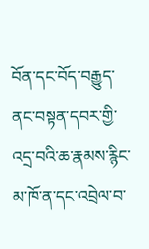བོན་དང་བོད་བརྒྱུད་ནང་བསྟན་དབར་གྱི་འདྲ་བའི་ཆ་རྣམས་རྙིང་མ་ཁོ་ན་དང་འབྲེལ་བ་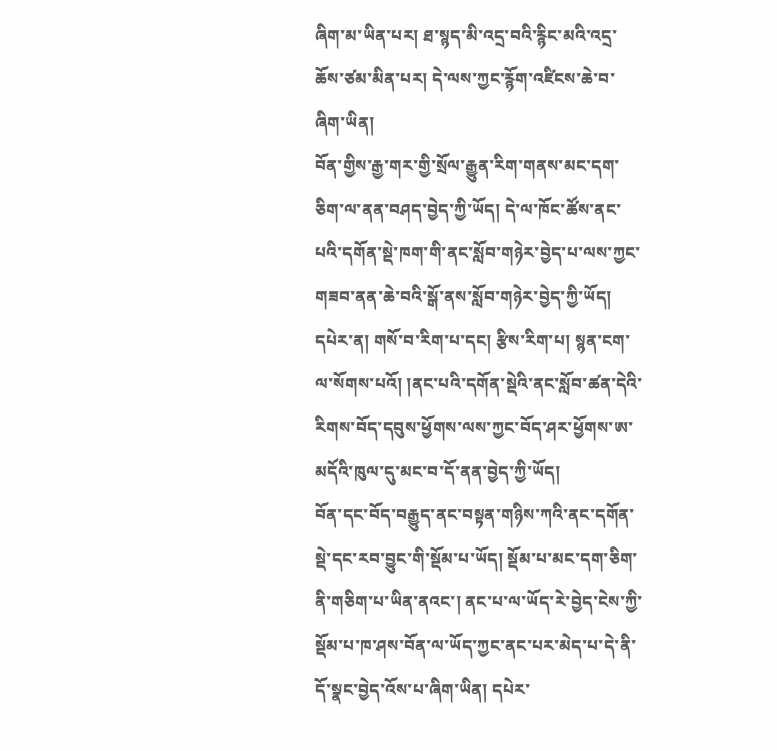ཞིག་མ་ཡིན་པར། ཐ་སྙད་མི་འདྲ་བའི་རྙིང་མའི་འདྲ་ཆོས་ཙམ་མིན་པར། དེ་ལས་ཀྱང་རྙོག་འཛིངས་ཆེ་བ་ཞིག་ཡིན།
བོན་གྱིས་རྒྱ་གར་གྱི་སྲོལ་རྒྱུན་རིག་གནས་མང་དག་ཅིག་ལ་ནན་བཤད་བྱེད་ཀྱི་ཡོད། དེ་ལ་ཁོང་ཚོས་ནང་པའི་དགོན་སྡེ་ཁག་གི་ནང་སློབ་གཉེར་བྱེད་པ་ལས་ཀྱང་གཟབ་ནན་ཆེ་བའི་སྒོ་ནས་སློབ་གཉེར་བྱེད་ཀྱི་ཡོད། དཔེར་ན། གསོ་བ་རིག་པ་དང། རྩིས་རིག་པ། སྙན་ངག་ལ་སོགས་པའོ། །ནང་པའི་དགོན་སྡེའི་ནང་སློབ་ཚན་དེའི་རིགས་བོད་དབུས་ཕྱོགས་ལས་ཀྱང་བོད་ཤར་ཕྱོགས་ཨ་མདོའི་ཁུལ་དུ་མང་བ་དོ་ནན་བྱེད་ཀྱི་ཡོད།
བོན་དང་བོད་བརྒྱུད་ནང་བསྟན་གཉིས་ཀའི་ནང་དགོན་སྡེ་དང་རབ་བྱུང་གི་སྡོམ་པ་ཡོད། སྡོམ་པ་མང་དག་ཅིག་ནི་གཅིག་པ་ཡིན་ནའང་། ནང་པ་ལ་ཡོད་རེ་བྱེད་ངེས་ཀྱི་སྡོམ་པ་ཁ་ཤས་བོན་ལ་ཡོད་ཀྱང་ནང་པར་མེད་པ་དེ་ནི་དོ་སྣང་བྱེད་འོས་པ་ཞིག་ཡིན། དཔེར་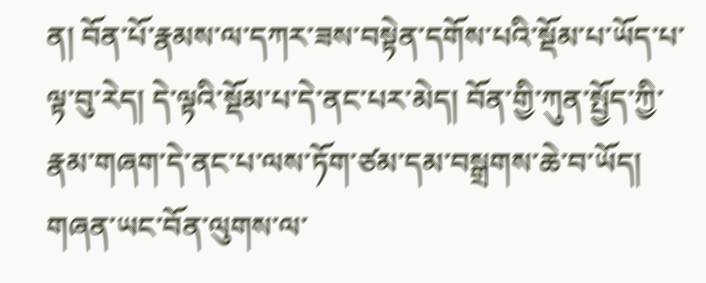ན། བོན་པོ་རྣམས་ལ་དཀར་ཟས་བསྟེན་དགོས་པའི་སྡོམ་པ་ཡོད་པ་ལྟ་བུ་རེད། དེ་ལྟའི་སྡོམ་པ་དེ་ནང་པར་མེད། བོན་གྱི་ཀུན་སྤྱོད་ཀྱི་རྣམ་གཞག་དེ་ནང་པ་ལས་ཏོག་ཙམ་དམ་བསྒྲགས་ཆེ་བ་ཡོད།
གཞན་ཡང་བོན་ལུགས་ལ་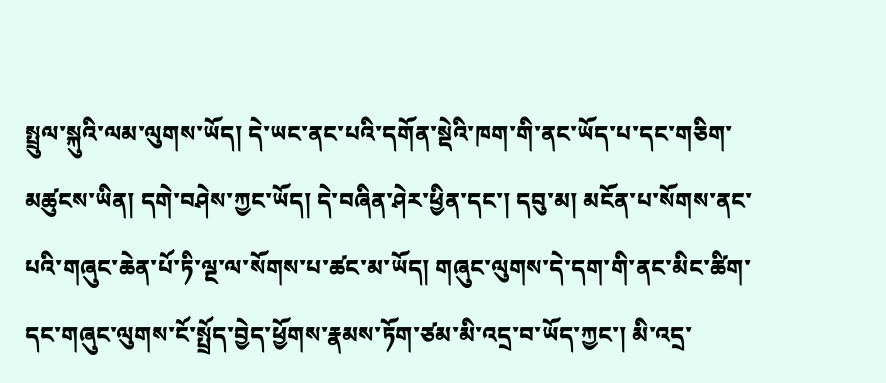སྤྲུལ་སྐུའི་ལམ་ལུགས་ཡོད། དེ་ཡང་ནང་པའི་དགོན་སྡེའི་ཁག་གི་ནང་ཡོད་པ་དང་གཅིག་མཚུངས་ཡིན། དགེ་བཤེས་ཀྱང་ཡོད། དེ་བཞིན་ཤེར་ཕྱིན་དང་། དབུ་མ། མངོན་པ་སོགས་ནང་པའི་གཞུང་ཆེན་པོ་ཏི་ལྔ་ལ་སོགས་པ་ཚང་མ་ཡོད། གཞུང་ལུགས་དེ་དག་གི་ནང་མིང་ཚིག་དང་གཞུང་ལུགས་ངོ་སྤྲོད་བྱེད་ཕྱོགས་རྣམས་ཏོག་ཙམ་མི་འདྲ་བ་ཡོད་ཀྱང་། མི་འདྲ་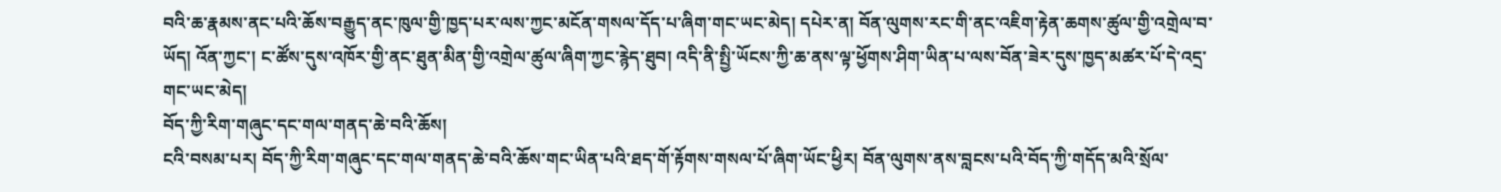བའི་ཆ་རྣམས་ནང་པའི་ཆོས་བརྒྱུད་ནང་ཁུལ་གྱི་ཁྱད་པར་ལས་ཀྱང་མངོན་གསལ་དོད་པ་ཞིག་གང་ཡང་མེད། དཔེར་ན། བོན་ལུགས་རང་གི་ནང་འཇིག་རྟེན་ཆགས་ཚུལ་གྱི་འགྲེལ་བ་ཡོད། འོན་ཀྱང་། ང་ཚོས་དུས་འཁོར་གྱི་ནང་ཐུན་མིན་གྱི་འགྲེལ་ཚུལ་ཞིག་ཀྱང་རྙེད་ཐུབ། འདི་ནི་སྤྱི་ཡོངས་ཀྱི་ཆ་ནས་ལྟ་ཕྱོགས་ཤིག་ཡིན་པ་ལས་བོན་ཟེར་དུས་ཁྱད་མཚར་པོ་དེ་འདྲ་གང་ཡང་མེད།
བོད་ཀྱི་རིག་གཞུང་དང་གལ་གནད་ཆེ་བའི་ཆོས།
ངའི་བསམ་པར། བོད་ཀྱི་རིག་གཞུང་དང་གལ་གནད་ཆེ་བའི་ཆོས་གང་ཡིན་པའི་ཐད་གོ་རྟོགས་གསལ་པོ་ཞིག་ཡོང་ཕྱིར། བོན་ལུགས་ནས་བླངས་པའི་བོད་ཀྱི་གདོད་མའི་སྲོལ་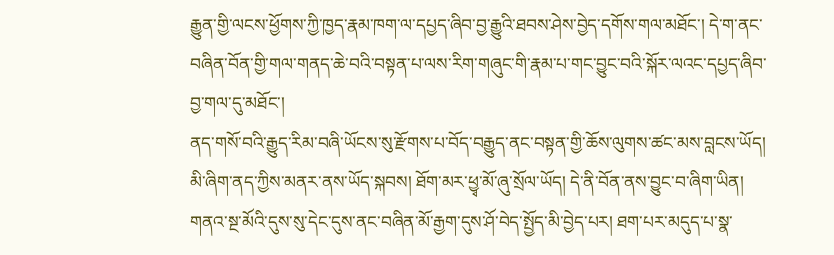རྒྱུན་གྱི་ལངས་ཕྱོགས་ཀྱི་ཁྱད་རྣམ་ཁག་ལ་དཔྱད་ཞིབ་བྱ་རྒྱུའི་ཐབས་ཤེས་བྱེད་དགོས་གལ་མཐོང་། དེ་ག་ནང་བཞིན་བོན་གྱི་གལ་གནད་ཆེ་བའི་བསྟན་པ་ལས་རིག་གཞུང་གི་རྣམ་པ་གང་བྱུང་བའི་སྐོར་ལའང་དཔྱད་ཞིབ་བྱ་གལ་དུ་མཐོང་།
ནད་གསོ་བའི་རྒྱུད་རིམ་བཞི་ཡོངས་སུ་རྫོགས་པ་བོད་བརྒྱུད་ནང་བསྟན་གྱི་ཆོས་ལུགས་ཚང་མས་བླངས་ཡོད། མི་ཞིག་ནད་ཀྱིས་མནར་ནས་ཡོད་སྐབས། ཐོག་མར་ཕྱྭ་མོ་ཞུ་སྲོལ་ཡོད། དེ་ནི་བོན་ནས་བྱུང་བ་ཞིག་ཡིན། གནའ་སྔ་མོའི་དུས་སུ་དེང་དུས་ནང་བཞིན་མོ་རྒྱག་དུས་ཤོ་བེད་སྤྱོད་མི་བྱེད་པར། ཐག་པར་མདུད་པ་སྣ་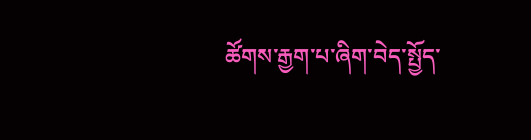ཚོགས་རྒྱག་པ་ཞིག་བེད་སྤྱོད་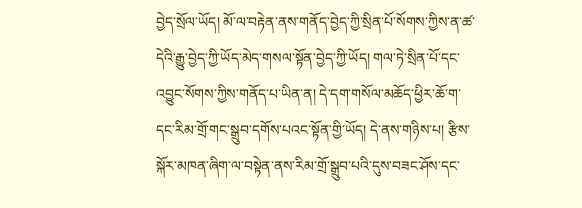བྱེད་སྲོལ་ཡོད། མོ་ལ་བརྟེན་ནས་གནོད་བྱེད་ཀྱི་སྲིན་པོ་སོགས་ཀྱིས་ན་ཚ་དེའི་རྒྱུ་བྱེད་ཀྱི་ཡོད་མེད་གསལ་སྟོན་བྱེད་ཀྱི་ཡོད། གལ་ཏེ་སྲིན་པོ་དང་འབྱུང་སོགས་ཀྱིས་གནོད་པ་ཡིན་ན། དེ་དག་གསོལ་མཆོད་ཕྱིར་ཆོ་ག་དང་རིམ་གྲོ་གང་སྒྲུབ་དགོས་པའང་སྟོན་གྱི་ཡོད། དེ་ནས་གཉིས་པ། རྩིས་སྐོར་མཁན་ཞིག་ལ་བསྟེན་ནས་རིམ་གྲོ་སྒྲུབ་པའི་དུས་བཟང་ཤོས་དང་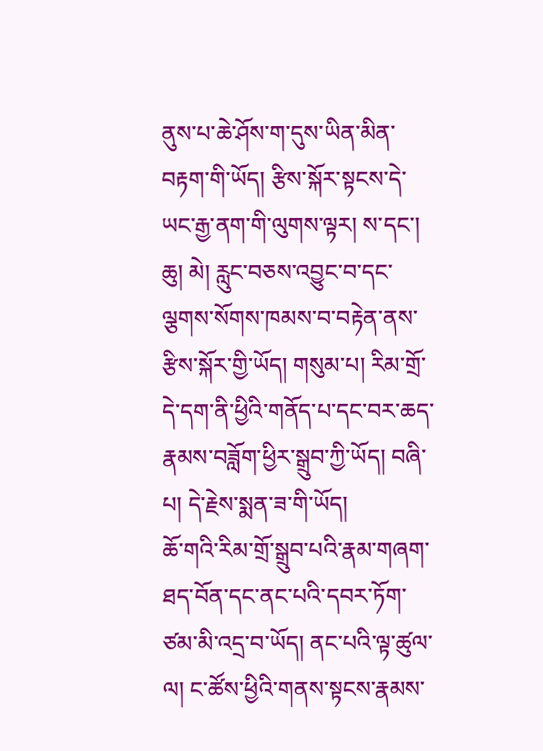ནུས་པ་ཆེ་ཤོས་ག་དུས་ཡིན་མིན་བརྟག་གི་ཡོད། རྩིས་སྐོར་སྟངས་དེ་ཡང་རྒྱ་ནག་གི་ལུགས་ལྟར། ས་དང་། ཆུ། མེ། རླུང་བཅས་འབྱུང་བ་དང་ལྕགས་སོགས་ཁམས་བ་བརྟེན་ནས་རྩིས་སྐོར་གྱི་ཡོད། གསུམ་པ། རིམ་གྲོ་དེ་དག་ནི་ཕྱིའི་གནོད་པ་དང་བར་ཆད་རྣམས་བཟློག་ཕྱིར་སྒྲུབ་ཀྱི་ཡོད། བཞི་པ། དེ་རྗེས་སྨན་ཟ་གི་ཡོད།
ཆོ་གའི་རིམ་གྲོ་སྒྲུབ་པའི་རྣམ་གཞག་ཐད་བོན་དང་ནང་པའི་དབར་ཏོག་ཙམ་མི་འདྲ་བ་ཡོད། ནང་པའི་ལྟ་ཚུལ་ལ། ང་ཚོས་ཕྱིའི་གནས་སྟངས་རྣམས་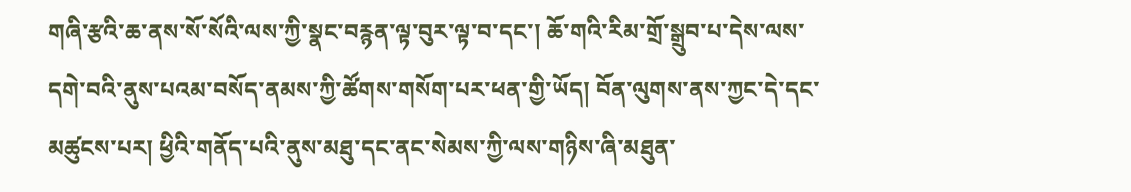གཞི་རྩའི་ཆ་ནས་སོ་སོའི་ལས་ཀྱི་སྣང་བརྙན་ལྟ་བུར་ལྟ་བ་དང་། ཆོ་གའི་རིམ་གྲོ་སྒྲུབ་པ་དེས་ལས་དགེ་བའི་ནུས་པའམ་བསོད་ནམས་ཀྱི་ཚོགས་གསོག་པར་ཕན་གྱི་ཡོད། བོན་ལུགས་ནས་ཀྱང་དེ་དང་མཚུངས་པར། ཕྱིའི་གནོད་པའི་ནུས་མཐུ་དང་ནང་སེམས་ཀྱི་ལས་གཉིས་ཞི་མཐུན་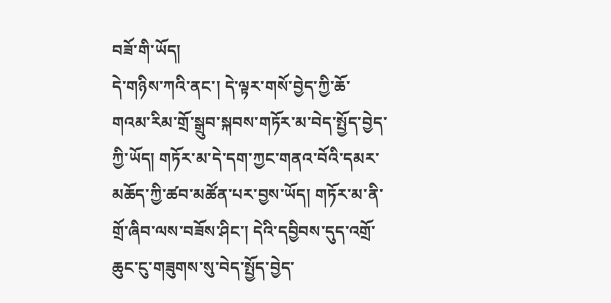བཟོ་གི་ཡོད།
དེ་གཉིས་ཀའི་ནང་། དེ་ལྟར་གསོ་བྱེད་ཀྱི་ཆོ་གའམ་རིམ་གྲོ་སྒྲུབ་སྐབས་གཏོར་མ་བེད་སྤྱོད་བྱེད་ཀྱི་ཡོད། གཏོར་མ་དེ་དག་ཀྱང་གནའ་བོའི་དམར་མཆོད་ཀྱི་ཚབ་མཚོན་པར་བྱས་ཡོད། གཏོར་མ་ནི་གྲོ་ཞིབ་ལས་བཟོས་ཤིང་། དེའི་དབྱིབས་དུད་འགྲོ་ཆུང་ངུ་གཟུགས་སུ་བེད་སྤྱོད་བྱེད་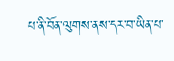པ་ནི་བོན་ལུགས་ནས་དར་བ་ཡིན་པ་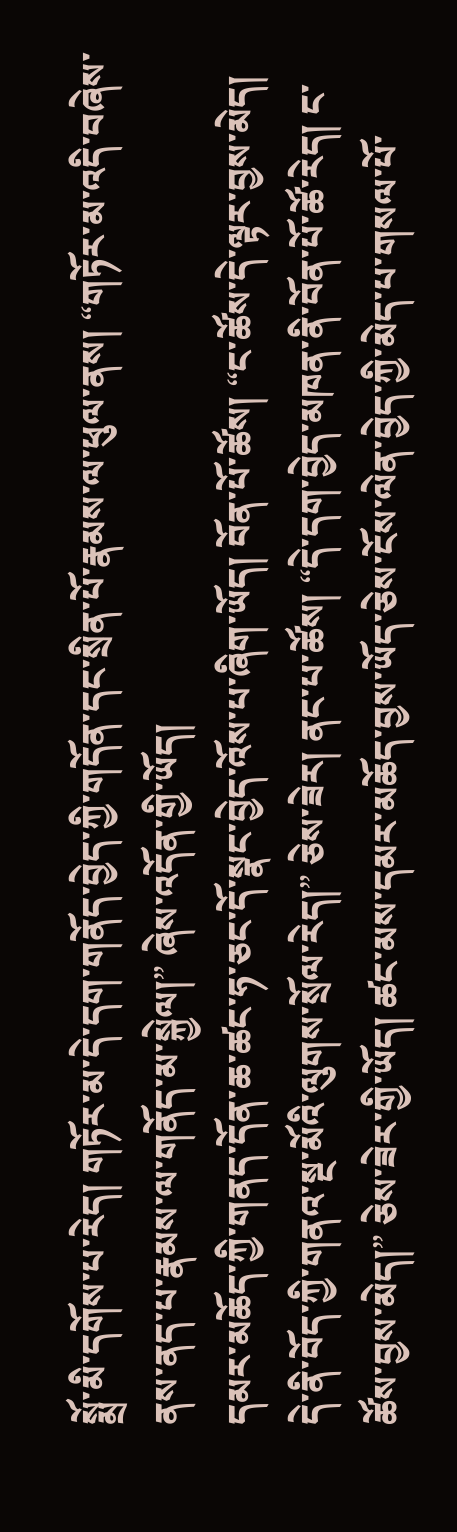སྨྲོ་མི་དགོས་པ་རེད། གཏོར་མ་དེ་དག་གནོད་བྱེད་ཀྱི་གདོན་དང་སྲིན་པོ་རྣམས་ལ་ཕུལ་ནས། “གཏོར་མ་འདི་བཞེས་ནས་ནད་པ་རྣམས་ལ་གནོད་མ་སྐྱེལ།” ཞེས་འདོན་གྱི་ཡོད།
དམར་མཆོད་ཀྱི་གནད་དོན་ཆ་ཚང་ཧ་ཅང་དོ་སྣང་བྱེད་འོས་པ་ཞིག་ཡོད། བོན་པོ་ཚོས། “ང་ཚོས་དེ་ལྟར་བྱས་མེད། དེ་ནི་བོད་ཀྱི་གནའ་སྔ་མོའི་ལུགས་སྲོལ་རེད།” ཅེས་ཟེར། ནང་པ་ཚོས། “དེ་དག་བྱེད་མཁན་ནི་བོན་པོ་ཚོ་རེད། ང་ཚོས་བྱས་མེད།” ཅེས་ཟེར་གྱི་ཡོད། ཚང་མས་དམར་མཆོད་བྱས་ཡོད་ཅེས་ངོས་ལེན་བྱེད་ཀྱི་མེད་པ་གསལ་པོ་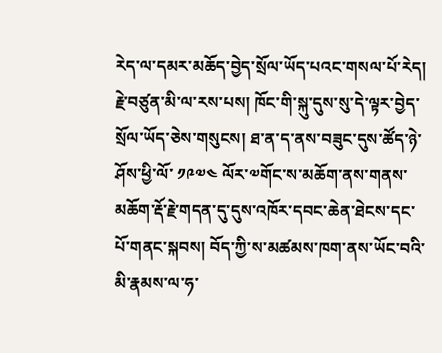རེད་ལ་དམར་མཆོད་བྱེད་སྲོལ་ཡོད་པའང་གསལ་པོ་རེད། རྗེ་བཙུན་མི་ལ་རས་པས། ཁོང་གི་སྐུ་དུས་སུ་དེ་ལྟར་བྱེད་སྲོལ་ཡོད་ཅེས་གསུངས། ཐ་ན་ད་ནས་བཟུང་དུས་ཚོད་ཉེ་ཤོས་ཕྱི་ལོ་ ༡༩༧༤ ལོར་༧གོང་ས་མཆོག་ནས་གནས་མཆོག་རྡོ་རྗེ་གདན་དུ་དུས་འཁོར་དབང་ཆེན་ཐེངས་དང་པོ་གནང་སྐབས། བོད་ཀྱི་ས་མཚམས་ཁག་ནས་ཡོང་བའི་མི་རྣམས་ལ་ཧ་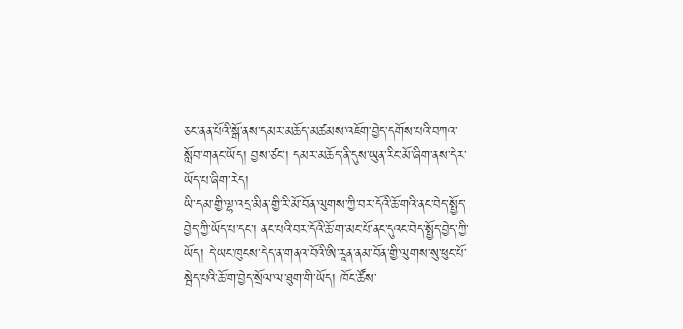ཅང་ནན་པོའི་སྒོ་ནས་དམར་མཆོད་མཚམས་འཇོག་བྱེད་དགོས་པའི་བཀའ་སློབ་གནང་ཡོད། བྱས་ཙང་། དམར་མཆོད་ནི་དུས་ཡུན་རིང་མོ་ཞིག་ནས་དེར་ཡོད་པ་ཞིག་རེད།
ཡི་དམ་གྱི་ལྷ་འདྲ་མིན་གྱི་རི་མོ་བོན་ལུགས་ཀྱི་བར་དོའི་ཆོ་གའི་ནང་བེད་སྤྱོད་བྱེད་ཀྱི་ཡོད་པ་དང་། ནང་པའི་བར་དོའི་ཆོ་ག་མང་པོ་ནང་དུའང་བེད་སྤྱོད་བྱེད་ཀྱི་ཡོད། དེ་ཡང་ཁུངས་དེད་ན་གནའ་བོའི་ཨི་རཱན་ནམ་བོན་གྱི་ལུགས་སུ་ཕུང་པོ་སྦེད་པའི་ཆོ་ག་བྱེད་སྲོལ་ལ་ཐུག་གི་ཡོད། ཁོང་ཚོས་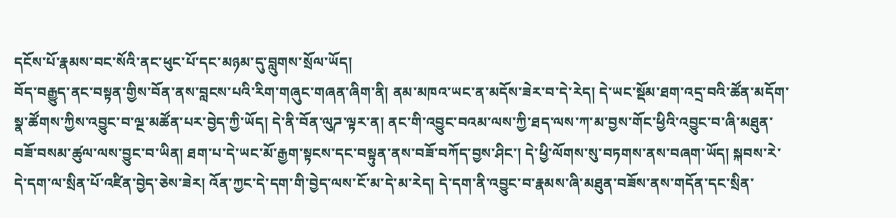དངོས་པོ་རྣམས་བང་སོའི་ནང་ཕུང་པོ་དང་མཉམ་དུ་བླུགས་སྲོལ་ཡོད།
བོད་བརྒྱུད་ནང་བསྟན་གྱིས་བོན་ནས་བླངས་པའི་རིག་གཞུང་གཞན་ཞིག་ནི། ནམ་མཁའ་ཡང་ན་མདོས་ཟེར་བ་དེ་རེད། དེ་ཡང་སྡོམ་ཐག་འདྲ་བའི་ཚོན་མདོག་སྣ་ཚོགས་ཀྱིས་འབྱུང་བ་ལྔ་མཚོན་པར་བྱེད་ཀྱི་ཡོད། དེ་ནི་བོན་ལུཌ་ལྟར་ན། ནང་གི་འབྱུང་བའམ་ལས་ཀྱི་ཐད་ལས་ཀ་མ་བྱས་གོང་ཕྱིའི་འབྱུང་བ་ཞི་མཐུན་བཟོ་བསམ་ཚུལ་ལས་བྱུང་བ་ཡིན། ཐག་པ་དེ་ཡང་མོ་རྒྱག་སྟངས་དང་བསྟུན་ནས་བཟོ་བཀོད་བྱས་ཤིང་། དེ་ཕྱི་ལོགས་སུ་བཏགས་ནས་བཞག་ཡོད། སྐབས་རེ་དེ་དག་ལ་སྲིན་པོ་འཛིན་བྱེད་ཅེས་ཟེར། འོན་ཀྱང་དེ་དག་གི་བྱེད་ལས་ངོ་མ་དེ་མ་རེད། དེ་དག་ནི་འབྱུང་བ་རྣམས་ཞི་མཐུན་བཟོས་ནས་གདོན་དང་སྲིན་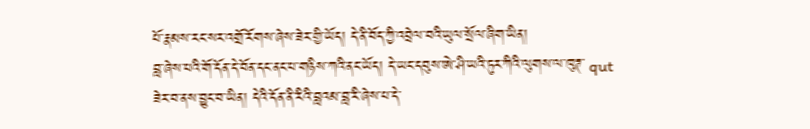པོ་རྣམས་རང་སར་འགྲོ་རོགས་ཞེས་ཟེར་གྱི་ཡོད། དེ་ནི་བོད་ཀྱི་འབྲེལ་བའི་ཡུལ་སྲོལ་ཞིག་ཡིན།
བླ་ཞེས་པའི་གོ་དོན་དེ་བོན་དང་ནང་པ་གཉིས་ཀའི་ནང་ཡོད། དེ་ཡང་དབུས་ཨེ་ཤི་ཡའི་ཏུར་ཀིའི་ལུགས་ལ་ཁུཊ་ qut ཟེར་བ་ནས་བྱུང་བ་ཡིན། དེའི་དོན་ནི་རིའི་བླའམ་བླ་རི་ཞེས་པ་དེ་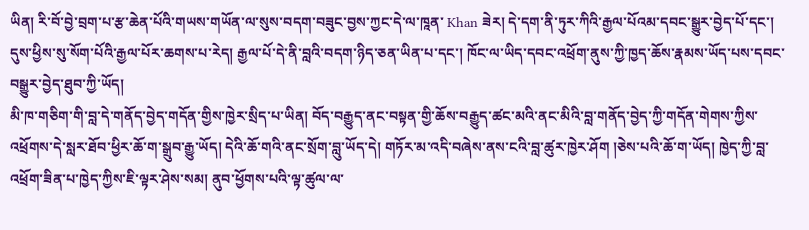ཡིན། རི་བོ་བྱེ་བྲག་པ་རྩ་ཆེན་པོའི་གཡས་གཡོན་ལ་སུས་བདག་བཟུང་བྱས་ཀྱང་དེ་ལ་ཁཱན་ Khan ཟེར། དེ་དག་ནི་ཏུར་ཀིའི་རྒྱལ་པོའམ་དབང་སྒྱུར་བྱེད་པོ་དང་། དུས་ཕྱིས་སུ་སོག་པོའི་རྒྱལ་པོར་ཆགས་པ་རེད། རྒྱལ་པོ་དེ་ནི་བླའི་བདག་ཉིད་ཅན་ཡིན་པ་དང་། ཁོང་ལ་ཡིད་དབང་འཕྲོག་ནུས་ཀྱི་ཁྱད་ཆོས་རྣམས་ཡོད་པས་དབང་བསྒྱུར་བྱེད་ཐུབ་ཀྱི་ཡོད།
མི་ཁ་གཅིག་གི་བླ་དེ་གནོད་བྱེད་གདོན་གྱིས་ཁྱེར་སྲིད་པ་ཡིན། བོད་བརྒྱུད་ནང་བསྟན་གྱི་ཆོས་བརྒྱུད་ཚང་མའི་ནང་མིའི་བླ་གནོད་བྱེད་ཀྱི་གདོན་གེགས་ཀྱིས་འཕྲོགས་དེ་སླར་ཐོབ་ཕྱིར་ཆོ་ག་སྒྲུབ་རྒྱུ་ཡོད། དེའི་ཆོ་གའི་ནང་སྲོག་བླུ་ཡོད་དེ། གཏོར་མ་འདི་བཞེས་ནས་ངའི་བླ་ཚུར་ཁྱེར་ཤོག །ཅེས་པའི་ཆོ་ག་ཡོད། ཁྱེད་ཀྱི་བླ་འཕྲོག་ཟིན་པ་ཁྱེད་ཀྱིས་ཇི་ལྟར་ཤེས་སམ། ནུབ་ཕྱོགས་པའི་ལྟ་ཚུལ་ལ་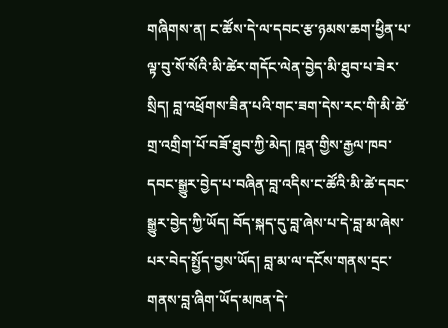གཞིགས་ན། ང་ཚོས་དེ་ལ་དབང་རྩ་ཉམས་ཆག་ཕྱིན་པ་ལྟ་བུ་སོ་སོའི་མི་ཚེར་གདོང་ལེན་བྱེད་མི་ཐུབ་པ་ཟེར་སྲིད། བླ་འཕྲོགས་ཟིན་པའི་གང་ཟག་དེས་རང་གི་མི་ཚེ་གྲ་འགྲིག་པོ་བཟོ་ཐུབ་ཀྱི་མེད། ཁཱན་གྱིས་རྒྱལ་ཁབ་དབང་སྒྱུར་བྱེད་པ་བཞིན་བླ་འདིས་ང་ཚོའི་མི་ཚེ་དབང་སྒྱུར་བྱེད་ཀྱི་ཡོད། བོད་སྐད་དུ་བླ་ཞེས་པ་དེ་བླ་མ་ཞེས་པར་བེད་སྤྱོད་བྱས་ཡོད། བླ་མ་ལ་དངོས་གནས་དྲང་གནས་བླ་ཞིག་ཡོད་མཁན་དེ་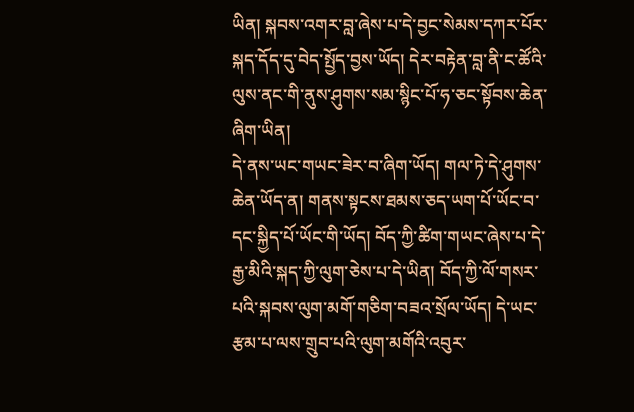ཡིན། སྐབས་འགར་བླ་ཞེས་པ་དེ་བྱང་སེམས་དཀར་པོར་སྐད་དོད་དུ་བེད་སྤྱོད་བྱས་ཡོད། དེར་བརྟེན་བླ་ནི་ང་ཚོའི་ལུས་ནང་གི་ནུས་ཤུགས་སམ་སྙིང་པོ་ཧ་ཅང་སྟོབས་ཆེན་ཞིག་ཡིན།
དེ་ནས་ཡང་གཡང་ཟེར་བ་ཞིག་ཡོད། གལ་ཏེ་དེ་ཤུགས་ཆེན་ཡོད་ན། གནས་སྟངས་ཐམས་ཅད་ཡག་པོ་ཡོང་བ་དང་སྐྱིད་པོ་ཡོང་གི་ཡོད། བོད་ཀྱི་ཚིག་གཡང་ཞེས་པ་དེ་རྒྱ་མིའི་སྐད་ཀྱི་ལུག་ཅེས་པ་དེ་ཡིན། བོད་ཀྱི་ལོ་གསར་པའི་སྐབས་ལུག་མགོ་གཅིག་བཟའ་སྲོལ་ཡོད། དེ་ཡང་རྩམ་པ་ལས་གྲུབ་པའི་ལུག་མགོའི་འབུར་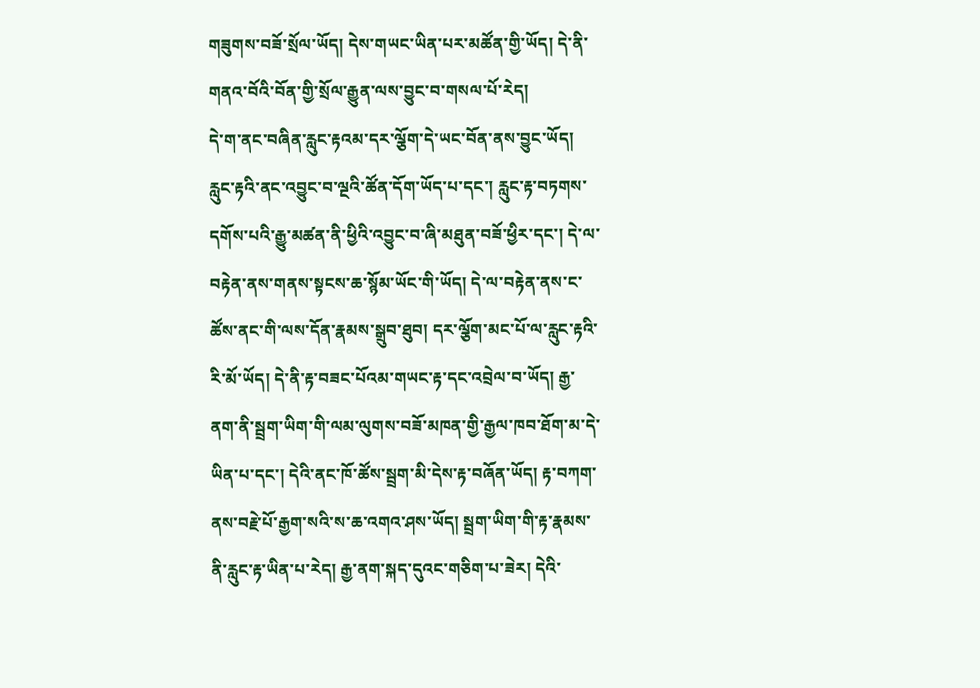གཟུགས་བཟོ་སྲོལ་ཡོད། དེས་གཡང་ཡིན་པར་མཚོན་གྱི་ཡོད། དེ་ནི་གནའ་བོའི་བོན་གྱི་སྲོལ་རྒྱུན་ལས་བྱུང་བ་གསལ་པོ་རེད།
དེ་ག་ནང་བཞིན་རླུང་རྟའམ་དར་ལྕོག་དེ་ཡང་བོན་ནས་བྱུང་ཡོད། རླུང་རྟའི་ནང་འབྱུང་བ་ལྔའི་ཚོན་དོག་ཡོད་པ་དང་། རླུང་རྟ་བཏགས་དགོས་པའི་རྒྱུ་མཚན་ནི་ཕྱིའི་འབྱུང་བ་ཞི་མཐུན་བཟོ་ཕྱིར་དང་། དེ་ལ་བརྟེན་ནས་གནས་སྟངས་ཆ་སྙོམ་ཡོང་གི་ཡོད། དེ་ལ་བརྟེན་ནས་ང་ཚོས་ནང་གི་ལས་དོན་རྣམས་སྒྲུབ་ཐུབ། དར་ལྕོག་མང་པོ་ལ་རླུང་རྟའི་རི་མོ་ཡོད། དེ་ནི་རྟ་བཟང་པོའམ་གཡང་རྟ་དང་འབྲེལ་བ་ཡོད། རྒྱ་ནག་ནི་སྦྲག་ཡིག་གི་ལམ་ལུགས་བཟོ་མཁན་གྱི་རྒྱལ་ཁབ་ཐོག་མ་དེ་ཡིན་པ་དང་། དེའི་ནང་ཁོ་ཚོས་སྦྲག་མི་དེས་རྟ་བཞོན་ཡོད། རྟ་བཀག་ནས་བརྗེ་པོ་རྒྱག་སའི་ས་ཆ་འགའ་ཤས་ཡོད། སྦྲག་ཡིག་གི་རྟ་རྣམས་ནི་རླུང་རྟ་ཡིན་པ་རེད། རྒྱ་ནག་སྐད་དུའང་གཅིག་པ་ཟེར། དེའི་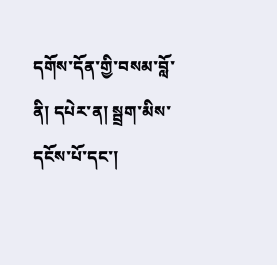དགོས་དོན་གྱི་བསམ་བློ་ནི། དཔེར་ན། སྦྲག་མིས་དངོས་པོ་དང་།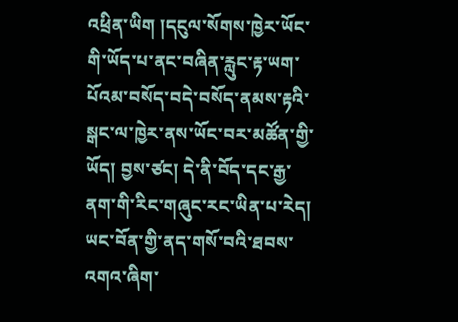འཕྲིན་ཡིག །དངུལ་སོགས་ཁྱེར་ཡོང་གི་ཡོད་པ་ནང་བཞིན་རླུང་རྟ་ཡག་པོའམ་བསོད་བདེ་བསོད་ནམས་རྟའི་སྒང་ལ་ཁྱེར་ནས་ཡོང་བར་མཚོན་གྱི་ཡོད། བྱས་ཙང། དེ་ནི་བོད་དང་རྒྱ་ནག་གི་རིང་གཞུང་རང་ཡིན་པ་རེད།
ཡང་བོན་གྱི་ནད་གསོ་བའི་ཐབས་འགའ་ཞིག་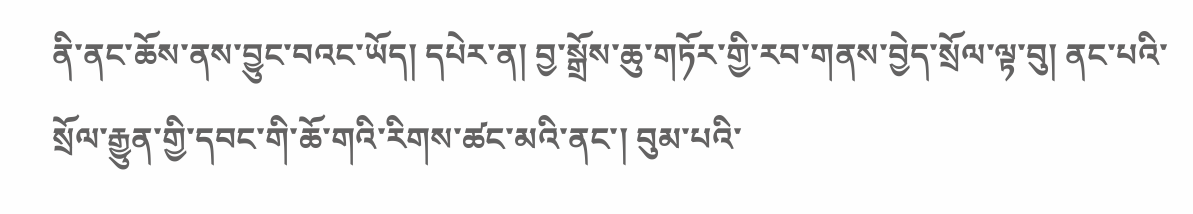ནི་ནང་ཆོས་ནས་བྱུང་བའང་ཡོད། དཔེར་ན། བྱ་སྒྲོས་ཆུ་གཏོར་གྱི་རབ་གནས་བྱེད་སྲོལ་ལྟ་བུ། ནང་པའི་སྲོལ་རྒྱུན་གྱི་དབང་གི་ཆོ་གའི་རིགས་ཚང་མའི་ནང་། བུམ་པའི་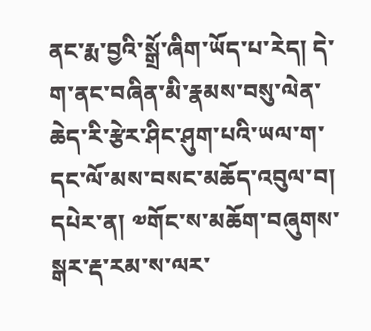ནང་རྨ་བྱའི་སྒྲོ་ཞིག་ཡོད་པ་རེད། དེ་ག་ནང་བཞིན་མི་རྣམས་བསུ་ལེན་ཆེད་རི་རྩེར་ཤིང་ཤུག་པའི་ཡལ་ག་དང་ལོ་མས་བསང་མཆོད་འབུལ་བ། དཔེར་ན། ༧གོང་ས་མཆོག་བཞུགས་སྒར་རྡ་རམ་ས་ལར་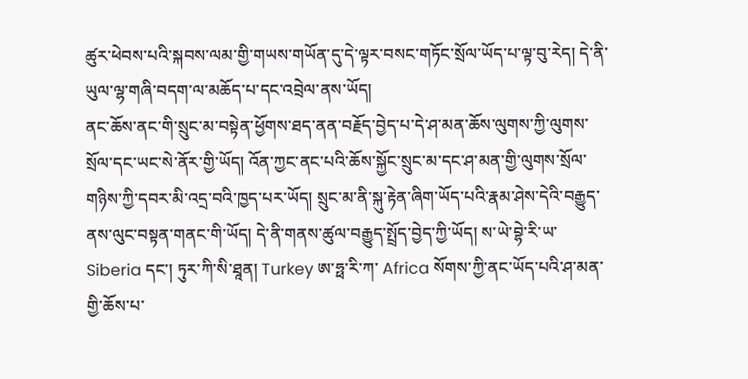ཚུར་ཕེབས་པའི་སྐབས་ལམ་གྱི་གཡས་གཡོན་དུ་དེ་ལྟར་བསང་གཏོང་སྲོལ་ཡོད་པ་ལྟ་བུ་རེད། དེ་ནི་ཡུལ་ལྷ་གཞི་བདག་ལ་མཆོད་པ་དང་འབྲེལ་ནས་ཡོད།
ནང་ཆོས་ནང་གི་སྲུང་མ་བསྟེན་ཕྱོགས་ཐད་ནན་བརྗོད་བྱེད་པ་དེ་ཤ་མན་ཆོས་ལུགས་ཀྱི་ལུགས་སྲོལ་དང་ཡང་སེ་ནོར་གྱི་ཡོད། འོན་ཀྱང་ནང་པའི་ཆོས་སྐྱོང་སྲུང་མ་དང་ཤ་མན་གྱི་ལུགས་སྲོལ་གཉིས་ཀྱི་དབར་མི་འདྲ་བའི་ཁྱད་པར་ཡོད། སྲུང་མ་ནི་སྐུ་རྟེན་ཞིག་ཡོད་པའི་རྣམ་ཤེས་དེའི་བརྒྱུད་ནས་ལུང་བསྟན་གནང་གི་ཡོད། དེ་ནི་གནས་ཚུལ་བརྒྱུད་སྤྲོད་བྱེད་ཀྱི་ཡོད། ས་ཡེ་བྷེ་རི་ཡ་ Siberia དང་། ཏུར་ཀི་སི་ཐཱན། Turkey ཨ་ཧྥ་རི་ཀ་ Africa སོགས་ཀྱི་ནང་ཡོད་པའི་ཤ་མན་གྱི་ཆོས་པ་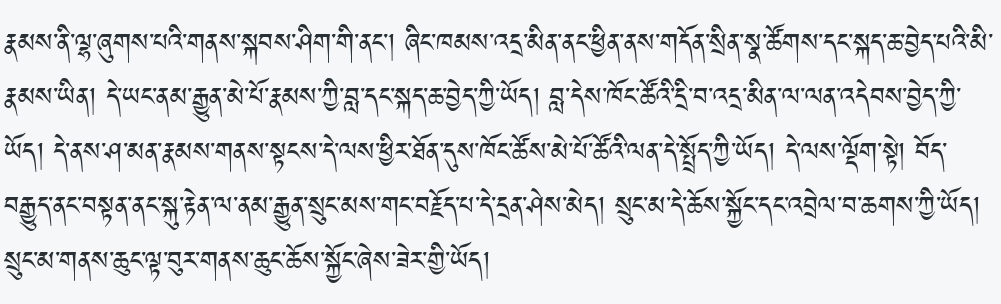རྣམས་ནི་ལྷ་ཞུགས་པའི་གནས་སྐབས་ཤིག་གི་ནང་། ཞིང་ཁམས་འདྲ་མིན་ནང་ཕྱིན་ནས་གདོན་སྲིན་སྣ་ཚོགས་དང་སྐད་ཆ་བྱེད་པའི་མི་རྣམས་ཡིན། དེ་ཡང་ནམ་རྒྱུན་མེ་པོ་རྣམས་ཀྱི་བླ་དང་སྐད་ཆ་བྱེད་ཀྱི་ཡོད། བླ་དེས་ཁོང་ཚོའི་དྲི་བ་འདྲ་མིན་ལ་ལན་འདེབས་བྱེད་ཀྱི་ཡོད། དེ་ནས་ཤ་མན་རྣམས་གནས་སྟངས་དེ་ལས་ཕྱིར་ཐོན་དུས་ཁོང་ཚོས་མེ་པོ་ཚོའི་ལན་དེ་སྤྲོད་ཀྱི་ཡོད། དེ་ལས་ལྡོག་སྟེ། བོད་བརྒྱུད་ནང་བསྟན་ནང་སྐུ་རྟེན་ལ་ནམ་རྒྱུན་སྲུང་མས་གང་བརྗོད་པ་དེ་དྲན་ཤེས་མེད། སྲུང་མ་དེ་ཆོས་སྐྱོང་དང་འབྲེལ་བ་ཆགས་ཀྱི་ཡོད། སྲུང་མ་གནས་ཆུང་ལྟ་བུར་གནས་ཆུང་ཆོས་སྐྱོང་ཞེས་ཟེར་གྱི་ཡོད།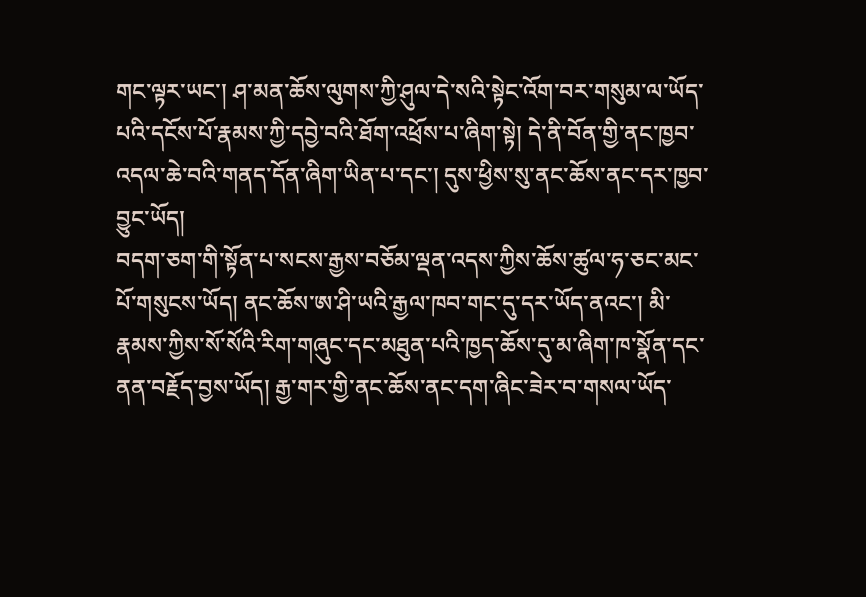གང་ལྟར་ཡང་། ཤ་མན་ཆོས་ལུགས་ཀྱི་ཤུལ་དེ་སའི་སྟེང་འོག་བར་གསུམ་ལ་ཡོད་པའི་དངོས་པོ་རྣམས་ཀྱི་དབྱེ་བའི་ཐོག་འཕྲོས་པ་ཞིག་སྟེ། དེ་ནི་བོན་གྱི་ནང་ཁྱབ་འདལ་ཆེ་བའི་གནད་དོན་ཞིག་ཡིན་པ་དང་། དུས་ཕྱིས་སུ་ནང་ཆོས་ནང་དར་ཁྱབ་བྱུང་ཡོད།
བདག་ཅག་གི་སྟོན་པ་སངས་རྒྱས་བཅོམ་ལྡན་འདས་ཀྱིས་ཆོས་ཚུལ་ཧ་ཅང་མང་པོ་གསུངས་ཡོད། ནང་ཆོས་ཨ་ཤི་ཡའི་རྒྱལ་ཁབ་གང་དུ་དར་ཡོད་ནའང་། མི་རྣམས་ཀྱིས་སོ་སོའི་རིག་གཞུང་དང་མཐུན་པའི་ཁྱད་ཆོས་དུ་མ་ཞིག་ཁ་སྣོན་དང་ནན་བརྗོད་བྱས་ཡོད། རྒྱ་གར་གྱི་ནང་ཆོས་ནང་དག་ཞིང་ཟེར་བ་གསལ་ཡོད་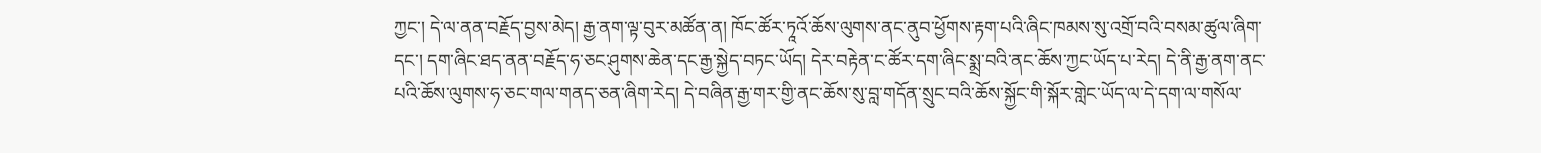ཀྱང་། དེ་ལ་ནན་བརྗོད་བྱས་མེད། རྒྱ་ནག་ལྟ་བུར་མཚོན་ན། ཁོང་ཚོར་ཏཱའོ་ཆོས་ལུགས་ནང་ནུབ་ཕྱོགས་རྟག་པའི་ཞིང་ཁམས་སུ་འགྲོ་བའི་བསམ་ཚུལ་ཞིག་དང་། དག་ཞིང་ཐད་ནན་བརྗོད་ཧ་ཅང་ཤུགས་ཆེན་དང་རྒྱ་སྐྱེད་བཏང་ཡོད། དེར་བརྟེན་ང་ཚོར་དག་ཞིང་སྨྲ་བའི་ནང་ཆོས་ཀྱང་ཡོད་པ་རེད། དེ་ནི་རྒྱ་ནག་ནང་པའི་ཆོས་ལུགས་ཧ་ཅང་གལ་གནད་ཅན་ཞིག་རེད། དེ་བཞིན་རྒྱ་གར་གྱི་ནང་ཆོས་སུ་བླ་གདོན་སྲུང་བའི་ཆོས་སྐྱོང་གི་སྐོར་གླེང་ཡོད་ལ་དེ་དག་ལ་གསོལ་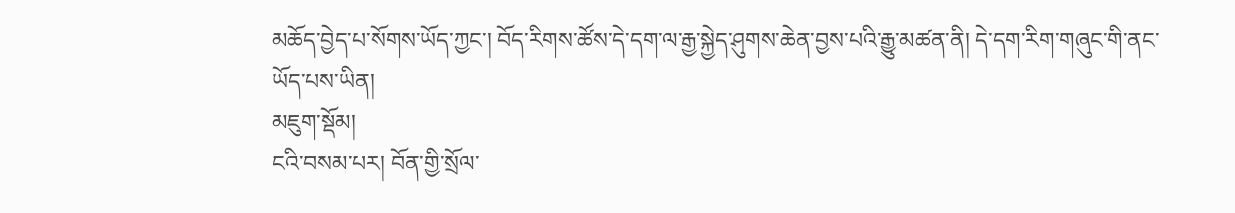མཆོད་བྱེད་པ་སོགས་ཡོད་ཀྱང་། བོད་རིགས་ཚོས་དེ་དག་ལ་རྒྱ་སྐྱེད་ཤུགས་ཆེན་བྱས་པའི་རྒྱུ་མཚན་ནི། དེ་དག་རིག་གཞུང་གི་ནང་ཡོད་པས་ཡིན།
མཇུག་སྡོམ།
ངའི་བསམ་པར། བོན་གྱི་སྲོལ་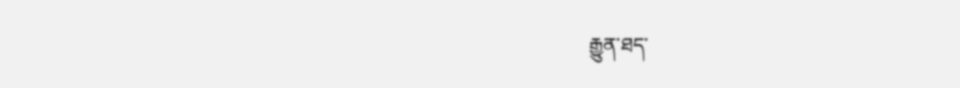རྒྱུན་ཐད་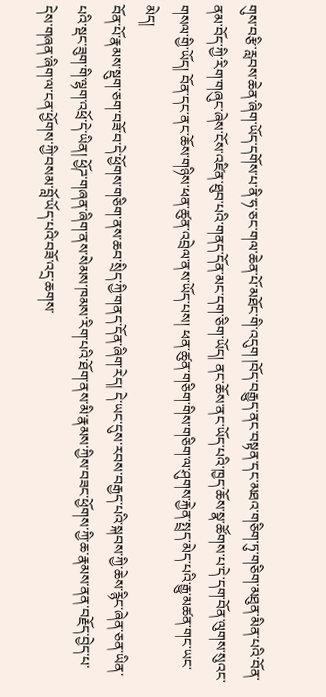གུས་བརྩི་རླབས་ཆེན་ཞིག་ཡོད་དགོས་པ་ནི་ཧ་ཅང་གལ་ཆེན་པོ་མཐོང་གི་འདུག །བོད་བརྒྱུད་ནང་བསྟན་དང་མཐའ་གཅིག་ཏུ་གཅིག་མཐུན་མིན་པའི་བོན་ནམ་བོད་ཀྱི་རིག་གཞུང་ཞེས་ངོས་འཛིན་ཐུབ་པའི་གནད་དོན་མང་དག་ཅིག་ཡོད། ནང་ཆོས་ནང་ཡོད་པའི་ཁྱད་ཆོས་སྣ་ཚོགས་པ་དེ་དག་བོན་ལུགས་སུའང་གསལ་གྱི་ཡོད། བོན་དང་ནང་ཆོས་གཉིས་ཕན་ཚུན་འབྲེལ་ནས་ཡོད་པས། ཕན་ཚུན་གཅིག་གིས་གཅིག་ལ་ཤུགས་རྐྱེན་སྤྲད་མེད་པའི་རྒྱུ་མཚན་གང་ཡང་མེད།
བོན་པོ་རྣམས་སྡུག་ཅག་བཟོ་བ་དེ་ཕྱོགས་གཅིག་ནས་ཆབ་སྲིད་ཀྱི་གནད་དོན་ཞིག་རེད། དེ་ཡང་དུས་རབས་བརྒྱད་པའི་སྐབས་ཀྱི་ཆེས་རྙིང་ཞེན་ཅན་ཡིན་པའི་སྡང་ཟུག་གི་ལྷག་འཕྲོ་དེ་ཡིན། ཕྱོཌ་གཞན་ཞིག་ནས་སེམས་ཁམས་རིག་པའི་ཐོག་ནས་མི་རྣམས་ཀྱིས་བཟང་ཕྱོགས་ཀྱི་ཆ་རྣམས་ནན་བརྗོད་བྱེད་པ་དེས་གཞན་ཞིག་ལ་ངན་ཕྱོགས་ཀྱི་བསམ་བློ་ཡོད་པའི་བཟོ་འདྲ་ཆགས་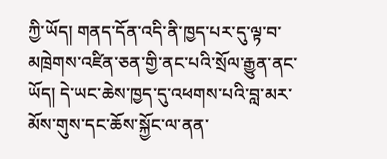ཀྱི་ཡོད། གནད་དོན་འདི་ནི་ཁྱད་པར་དུ་ལྟ་བ་མཁྲེགས་འཛིན་ཅན་གྱི་ནང་པའི་སྲོལ་རྒྱུན་ནང་ཡོད། དེ་ཡང་ཆེས་ཁྱད་དུ་འཕགས་པའི་བླ་མར་མོས་གུས་དང་ཆོས་སྐྱོང་ལ་ནན་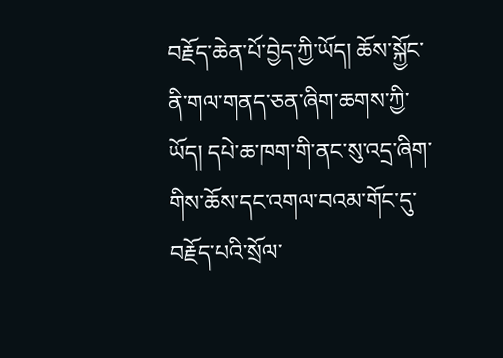བརྗོད་ཆེན་པོ་བྱེད་ཀྱི་ཡོད། ཆོས་སྐྱོང་ནི་གལ་གནད་ཅན་ཞིག་ཆགས་ཀྱི་ཡོད། དཔེ་ཆ་ཁག་གི་ནང་སུ་འདྲ་ཞིག་གིས་ཆོས་དང་འགལ་བའམ་གོང་དུ་བརྗོད་པའི་སྲོལ་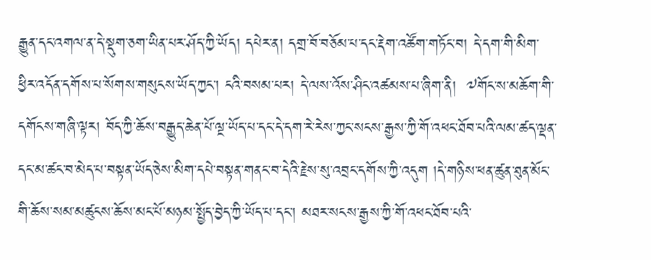རྒྱུན་དང་འགལ་ན་དེ་སྡུག་ཅག་ཡིན་པར་ཤོད་ཀྱི་ཡོད། དཔེར་ན། དགྲ་བོ་བཅོམ་པ་དང་རྡེག་འཚོག་གཏོང་བ། དེ་དག་གི་མིག་ཕྱིར་འདོན་དགོས་པ་སོགས་གསུངས་ཡོད་ཀྱང་། ངའི་བསམ་པར། དེ་ལས་འོས་ཤིང་འཚམས་པ་ཞིག་ནི།  ༧གོང་ས་མཆོག་གི་དགོངས་གཞི་ལྟར། བོད་ཀྱི་ཆོས་བརྒྱུད་ཆེན་པོ་ལྔ་ཡོད་པ་དང་དེ་དག་རེ་རེས་ཀྱང་སངས་རྒྱས་ཀྱི་གོ་འཕང་ཐོབ་པའི་ལམ་ཚད་ལྡན་དང་མ་ཚང་བ་མེད་པ་བསྟན་ཡོད་ཅེས་མིག་དཔེ་བསྟན་གནང་བ་དེའི་རྗེས་སུ་འབྲང་དགོས་ཀྱི་འདུག །དེ་གཉིས་ཕན་ཚུན་ཐུན་མོང་གི་ཆོས་སམ་མཚུངས་ཆོས་མང་པོ་མཉམ་སྤྱོད་བྱེད་ཀྱི་ཡོད་པ་དང་། མཐར་སངས་རྒྱས་ཀྱི་གོ་འཕང་ཐོབ་པའི་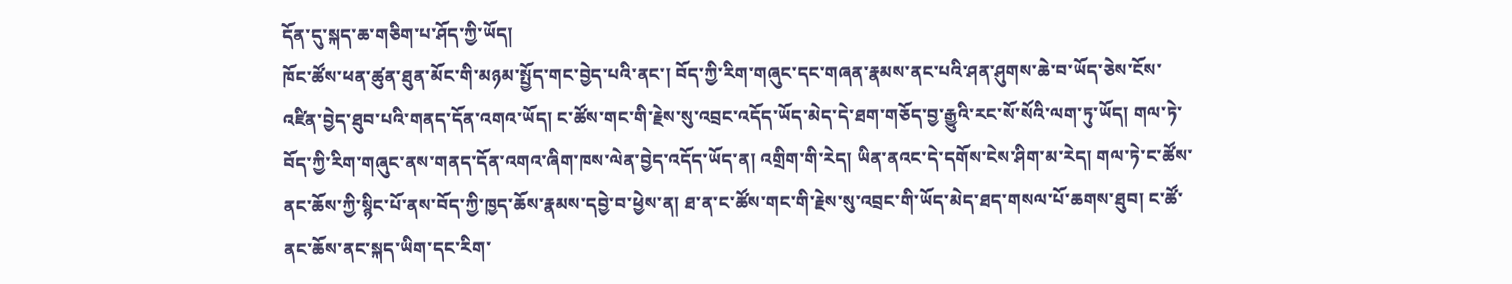དོན་དུ་སྐད་ཆ་གཅིག་པ་ཤོད་ཀྱི་ཡོད།
ཁོང་ཚོས་ཕན་ཚུན་ཐུན་མོང་གི་མཉམ་སྤྱོད་གང་བྱེད་པའི་ནང་། བོད་ཀྱི་རིག་གཞུང་དང་གཞན་རྣམས་ནང་པའི་ཤན་ཤུགས་ཆེ་བ་ཡོད་ཅེས་ངོས་འཛིན་བྱེད་ཐུབ་པའི་གནད་དོན་འགའ་ཡོད། ང་ཚོས་གང་གི་རྗེས་སུ་འབྲང་འདོད་ཡོད་མེད་དེ་ཐག་གཅོད་བྱ་རྒྱུའི་རང་སོ་སོའི་ལག་ཏུ་ཡོད། གལ་ཏེ་བོད་ཀྱི་རིག་གཞུང་ནས་གནད་དོན་འགའ་ཞིག་ཁས་ལེན་བྱེད་འདོད་ཡོད་ན། འགྲིག་གི་རེད། ཡིན་ནའང་དེ་དགོས་ངེས་ཤིག་མ་རེད། གལ་ཏེ་ང་ཚོས་ནང་ཆོས་ཀྱི་སྙིང་པོ་ནས་བོད་ཀྱི་ཁྱད་ཆོས་རྣམས་དབྱེ་བ་ཕྱེས་ན། ཐ་ན་ང་ཚོས་གང་གི་རྗེས་སུ་འབྲང་གི་ཡོད་མེད་ཐད་གསལ་པོ་ཆགས་ཐུབ། ང་ཚོ་ནང་ཆོས་ནང་སྐད་ཡིག་དང་རིག་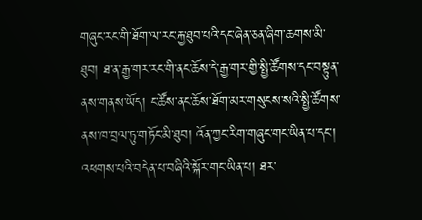གཞུང་རང་གི་ཐོག་ལ་རང་རྐྱ་ཐུབ་པའི་དང་ཞེན་ཅན་ཞིག་ཆགས་མི་ཐུབ། ཐ་ན་རྒྱ་གར་རང་གི་ནང་ཆོས་དེ་རྒྱ་གར་གྱི་སྤྱི་ཚོགས་དང་བསྟུན་ནས་གནས་ཡོད། ང་ཚོས་ནང་ཆོས་ཐོག་མར་གསུངས་སའི་སྤྱི་ཚོགས་ནས་ཁ་བྲལ་ཏུ་གཏོང་མི་ཐུབ། འོན་ཀྱང་རིག་གཞུང་གང་ཡིན་པ་དང་། འཕགས་པའི་བདེན་པ་བཞིའི་སྐོར་གང་ཡིན་པ། ཐར་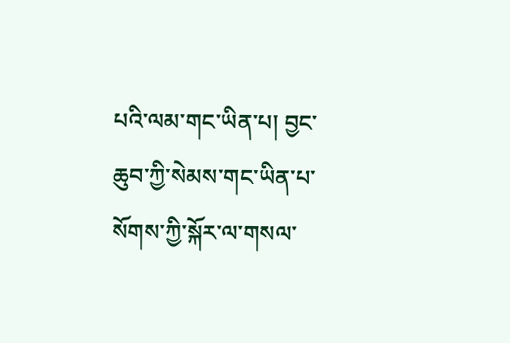པའི་ལམ་གང་ཡིན་པ། བྱང་ཆུབ་ཀྱི་སེམས་གང་ཡིན་པ་སོགས་ཀྱི་སྐོར་ལ་གསལ་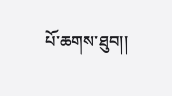པོ་ཆགས་ཐུབ།།